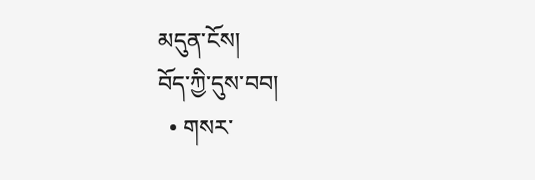མདུན་ངོས།
བོད་ཀྱི་དུས་བབ།
  • གསར་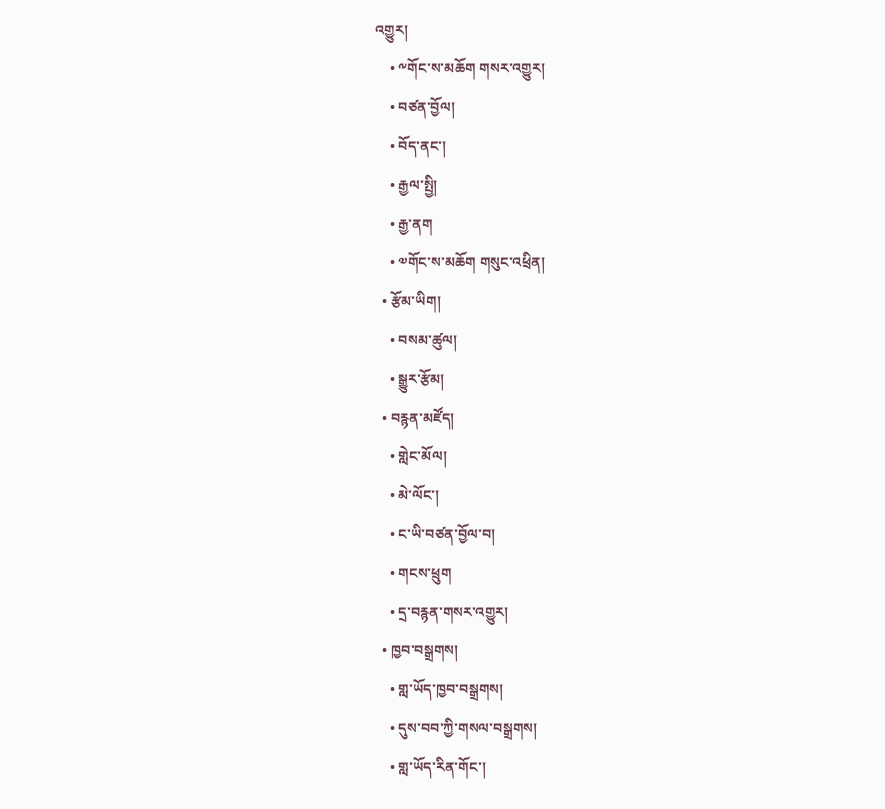འགྱུར།
    • ༸གོང་ས་མཆོག གསར་འགྱུར།
    • བཙན་བྱོལ།
    • བོད་ནང་།
    • རྒྱལ་སྤྱི།
    • རྒྱ་ནག
    • ༧གོང་ས་མཆོག གསུང་འཕྲིན།
  • རྩོམ་ཡིག།
    • བསམ་ཚུལ།
    • སྒྱུར་རྩོམ།
  • བརྙན་མཛོད།
    • གླེང་མོལ།
    • མེ་ལོང་།
    • ང་ཡི་བཙན་བྱོལ་བ།
    • གངས་ཕྲུག
    • དྲ་བརྙན་གསར་འགྱུར།
  • ཁྱབ་བསྒྲགས།
    • གླ་ཡོད་ཁྱབ་བསྒྲགས།
    • དུས་བབ་ཀྱི་གསལ་བསྒྲགས།
    • གླ་ཡོད་རིན་གོང་།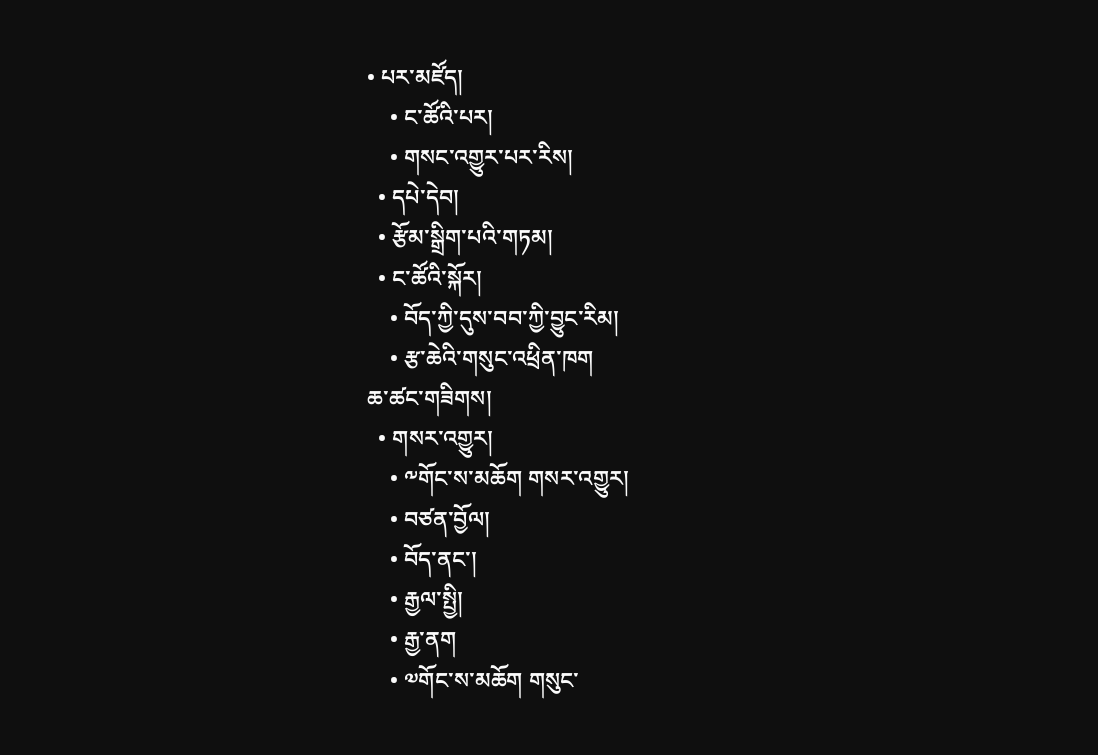• པར་མཛོད།
    • ང་ཚོའི་པར།
    • གསང་འགྱུར་པར་རིས།
  • དཔེ་དེབ།
  • རྩོམ་སྒྲིག་པའི་གཏམ།
  • ང་ཚོའི་སྐོར།
    • བོད་ཀྱི་དུས་བབ་ཀྱི་བྱུང་རིམ།
    • རྩ་ཆེའི་གསུང་འཕྲིན་ཁག
ཆ་ཚང་གཟིགས།
  • གསར་འགྱུར།
    • ༸གོང་ས་མཆོག གསར་འགྱུར།
    • བཙན་བྱོལ།
    • བོད་ནང་།
    • རྒྱལ་སྤྱི།
    • རྒྱ་ནག
    • ༧གོང་ས་མཆོག གསུང་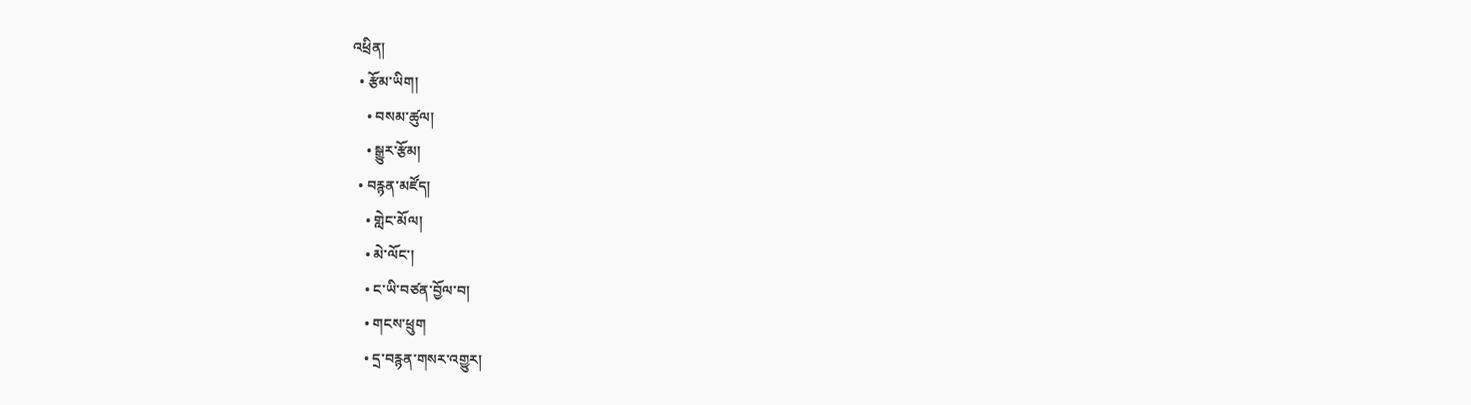འཕྲིན།
  • རྩོམ་ཡིག།
    • བསམ་ཚུལ།
    • སྒྱུར་རྩོམ།
  • བརྙན་མཛོད།
    • གླེང་མོལ།
    • མེ་ལོང་།
    • ང་ཡི་བཙན་བྱོལ་བ།
    • གངས་ཕྲུག
    • དྲ་བརྙན་གསར་འགྱུར།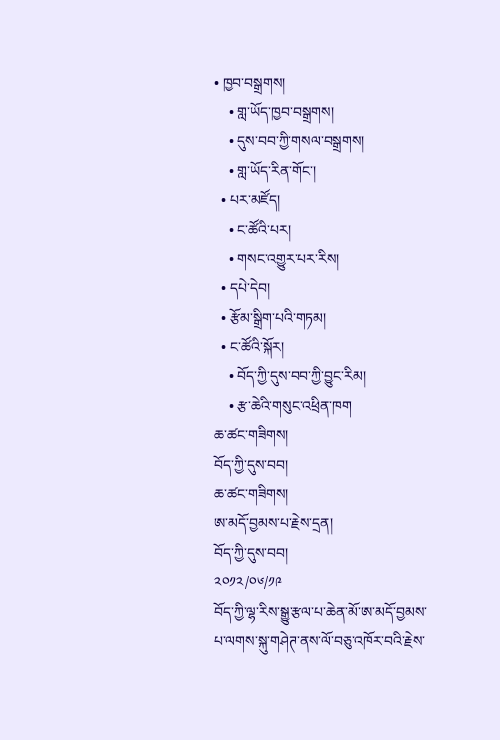• ཁྱབ་བསྒྲགས།
    • གླ་ཡོད་ཁྱབ་བསྒྲགས།
    • དུས་བབ་ཀྱི་གསལ་བསྒྲགས།
    • གླ་ཡོད་རིན་གོང་།
  • པར་མཛོད།
    • ང་ཚོའི་པར།
    • གསང་འགྱུར་པར་རིས།
  • དཔེ་དེབ།
  • རྩོམ་སྒྲིག་པའི་གཏམ།
  • ང་ཚོའི་སྐོར།
    • བོད་ཀྱི་དུས་བབ་ཀྱི་བྱུང་རིམ།
    • རྩ་ཆེའི་གསུང་འཕྲིན་ཁག
ཆ་ཚང་གཟིགས།
བོད་ཀྱི་དུས་བབ།
ཆ་ཚང་གཟིགས།
ཨ་མདོ་བྱམས་པ་རྗེས་དྲན།
བོད་ཀྱི་དུས་བབ།
༢༠༡༢/༠༦/༡༩
བོད་ཀྱི་ལྷ་རིས་སྒྱུ་རྩལ་པ་ཆེན་མོ་ཨ་མདོ་བྱམས་པ་ལགས་སྐུ་གཤེཊ་ནས་ལོ་བཅུ་འཁོར་བའི་རྗེས་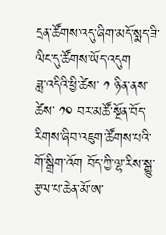དྲན་ཚོགས་འདུ་ཞིག་མདོ་སྨད་ཟི་ལིང་དུ་ཚོགས་ཡོད་འདུག
ཟླ་འདིའི་ཕྱི་ཚེས་ ༡ ཉིན་ནས་ཚེས་ ༡༠ བར་མཚོ་སྔོན་བོད་རིགས་ཞིབ་འཇུག་ཚོགས་པའི་གོ་སྒྲིག་འོག བོད་ཀྱི་ལྷ་རིས་སྒྱུ་རྩལ་པ་ཆེན་མོ་ཨ་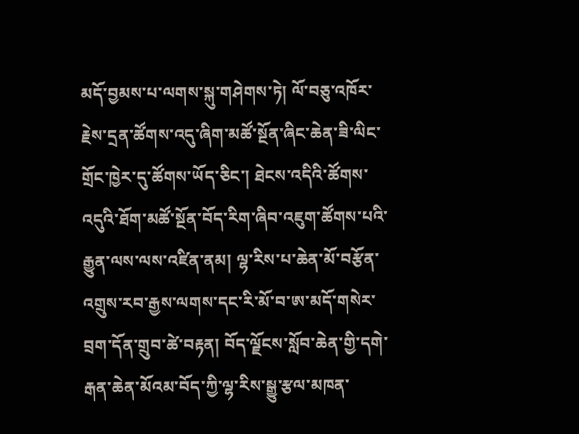མདོ་བྱམས་པ་ལགས་སྐུ་གཤེགས་ཏེ། ལོ་བཅུ་འཁོར་རྗེས་དྲན་ཚོགས་འདུ་ཞིག་མཚོ་སྔོན་ཞིང་ཆེན་ཟི་ལིང་གྲོང་ཁྱེར་དུ་ཚོགས་ཡོད་ཅིང་། ཐེངས་འདིའི་ཚོགས་འདུའི་ཐོག་མཚོ་སྔོན་བོད་རིག་ཞིབ་འཇུག་ཚོགས་པའི་རྒྱུན་ལས་ལས་འཛིན་ནམ། ལྷ་རིས་པ་ཆེན་མོ་བརྩོན་འགྲུས་རབ་རྒྱས་ལགས་དང་རི་མོ་བ་ཨ་མདོ་གསེར་བྲག་དོན་གྲུབ་ཚེ་བརྟན། བོད་ལྗོངས་སློབ་ཆེན་གྱི་དགེ་རྒན་ཆེན་མོའམ་བོད་ཀྱི་ལྷ་རིས་སྒྱུ་རྩལ་མཁན་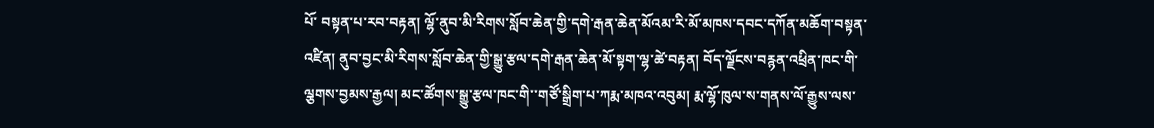པོ་ བསྟན་པ་རབ་བརྟན། ལྷོ་ནུབ་མི་རིགས་སློབ་ཆེན་གྱི་དགེ་རྒན་ཆེན་མོའམ་རི་མོ་མཁས་དབང་དཀོན་མཆོག་བསྟན་འཛིན། ནུབ་བྱང་མི་རིགས་སློབ་ཆེན་གྱི་སྒྱུ་རྩལ་དགེ་རྒན་ཆེན་མོ་སྟག་ལྷ་ཚེ་བརྟན། བོད་ལྗོངས་བརྙན་འཕྲིན་ཁང་གི་ལྕགས་བྱམས་རྒྱལ། མང་ཚོགས་སྒྱུ་རྩལ་ཁང་གི་་གཙོ་སྒྲིག་པ་ཀརྨ་མཁའ་འབུམ། རྨ་ལྷོ་ཁུལ་ས་གནས་ལོ་རྒྱུས་ལས་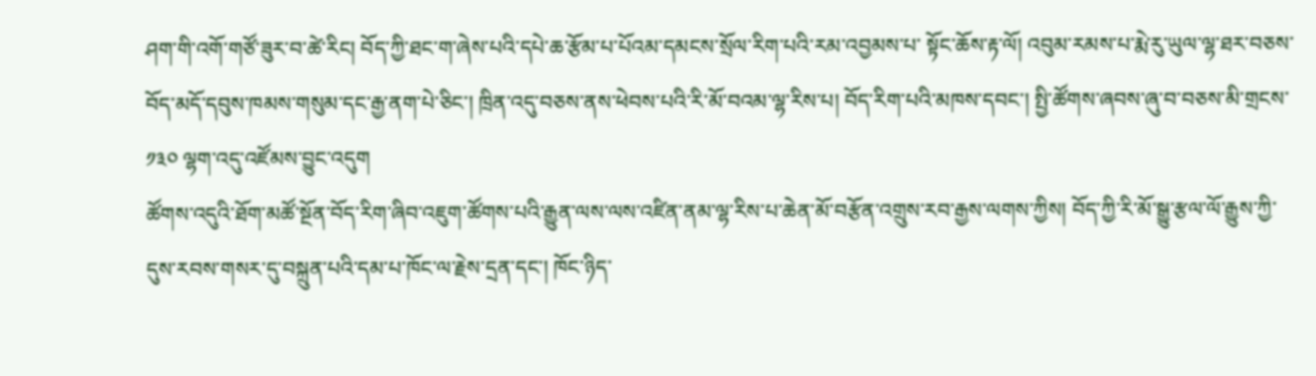ཤག་གི་འགོ་གཙོ་ཟུར་བ་ཚེ་རིང། བོད་ཀྱི་ཐང་ག་ཞེས་པའི་དཔེ་ཆ་རྩོམ་པ་པོའམ་དམངས་སྲོལ་རིག་པའི་རམ་འབྱམས་པ་ སྟོང་ཆོས་རྟ་ལོ། འབུམ་རམས་པ་རྨེ་རུ་ཡུལ་ལྷ་ཐར་བཅས་བོད་མདོ་དབུས་ཁམས་གསུམ་དང་རྒྱ་ནག་པེ་ཅིང་། ཁྲིན་འདུ་བཅས་ནས་ཕེབས་པའི་རི་མོ་བའམ་ལྷ་རིས་པ། བོད་རིག་པའི་མཁས་དབང་། སྤྱི་ཚོགས་ཞབས་ཞུ་བ་བཅས་མི་གྲངས་ ༡༣༠ ལྷག་འདུ་འཛོམས་བྱུང་འདུག
ཚོགས་འདུའི་ཐོག་མཚོ་སྔོན་བོད་རིག་ཞིབ་འཇུག་ཚོགས་པའི་རྒྱུན་ལས་ལས་འཛིན་ནམ་ལྷ་རིས་པ་ཆེན་མོ་བརྩོན་འགྲུས་རབ་རྒྱས་ལགས་ཀྱིས། བོད་ཀྱི་རི་མོ་སྒྱུ་རྩལ་ལོ་རྒྱུས་ཀྱི་དུས་རབས་གསར་དུ་བསྐྲུན་པའི་དམ་པ་ཁོང་ལ་རྗེས་དྲན་དང་། ཁོང་ཉིད་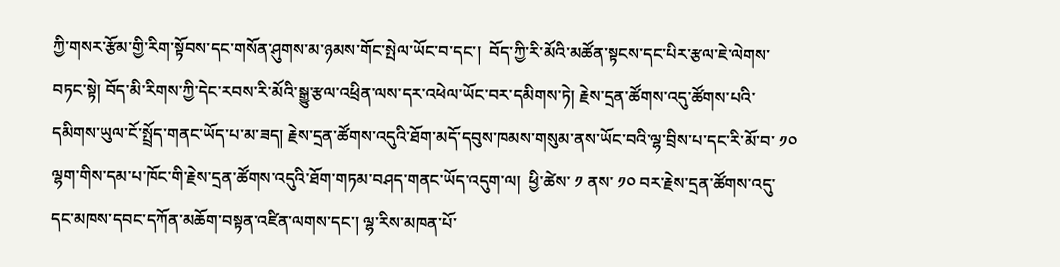ཀྱི་གསར་རྩོམ་གྱི་རིག་སྟོབས་དང་གསོན་ཤུགས་མ་ཉམས་གོང་སྤེལ་ཡོང་བ་དང་།  བོད་ཀྱི་རི་མོའི་མཚོན་སྟངས་དང་པིར་རྩལ་ཇེ་ལེགས་བཏང་སྟེ། བོད་མི་རིགས་ཀྱི་དེང་རབས་རི་མོའི་སྒྱུ་རྩལ་འཕྲིན་ལས་དར་འཕེལ་ཡོང་བར་དམིགས་ཏེ། རྗེས་དྲན་ཚོགས་འདུ་ཚོགས་པའི་དམིགས་ཡུལ་ངོ་སྤྲོད་གནང་ཡོད་པ་མ་ཟད། རྗེས་དྲན་ཚོགས་འདུའི་ཐོག་མདོ་དབུས་ཁམས་གསུམ་ནས་ཡོང་བའི་ལྷ་བྲིས་པ་དང་རི་མོ་བ་ ༡༠ ལྷག་གིས་དམ་པ་ཁོང་གི་རྗེས་དྲན་ཚོགས་འདུའི་ཐོག་གཏམ་བཤད་གནང་ཡོད་འདུག་ལ།  ཕྱི་ཚེས་ ༡ ནས་ ༡༠ བར་རྗེས་དྲན་ཚོགས་འདུ་དང་མཁས་དབང་དཀོན་མཆོག་བསྟན་འཛིན་ལགས་དང་། ལྷ་རིས་མཁན་པོ་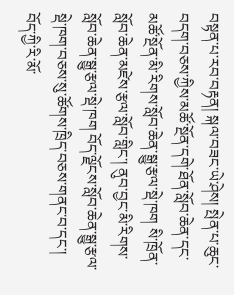བསྟན་པ་རབ་བརྟན། སྐལ་བཟང་ཡེ་ཤེས། སྤེན་པ་ཆུང་བདག་བཅས་ཀྱིས་མཚོ་སྔོན་དགེ་ཐོན་སློབ་ཆེན་དང་མཚོ་སྔོན་མི་རིགས་སློབ་ཆེན་སྒྱུ་རྩལ་སྡེ་ཁག སི་ཁྲོན་སློབ་ཆེན་མཛེས་རྩལ་སློབ་གླིང་། ནུབ་བྱང་མི་རིགས་སློབ་ཆེན་སྒྱུ་རྩལ་སྡེ་ཁག བོད་ལྗོངས་སློབ་ཆེན་སྒྱུ་རྩལ་སྡེ་ཁག་བཅས་སུ་ཚོགས་ཁྲིད་བཅས་གནང་བ་དང་། བོད་ཀྱི་རི་མོ་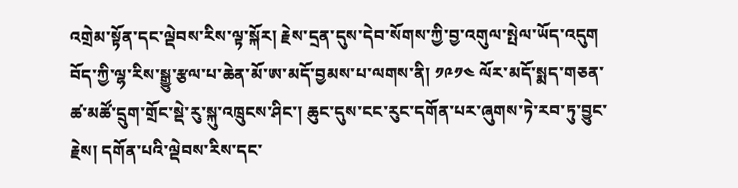འགྲེམ་སྟོན་དང་ལྡེབས་རིས་ལྟ་སྐོར། རྗེས་དྲན་དུས་དེབ་སོགས་ཀྱི་བྱ་འགུལ་སྤེལ་ཡོད་འདུག
བོད་ཀྱི་ལྷ་རིས་སྒྱུ་རྩལ་པ་ཆེན་མོ་ཨ་མདོ་བྱམས་པ་ལགས་ནི། ༡༩༡༤ ལོར་མདོ་སྨད་གཅན་ཚ་མཚོ་དྲུག་གྲོང་སྡེ་རུ་སྐུ་འཁྲུངས་ཤིང་། ཆུང་དུས་ངང་རུང་དགོན་པར་ཞུགས་ཏེ་རབ་ཏུ་བྱུང་རྗེས། དགོན་པའི་ལྡེབས་རིས་དང་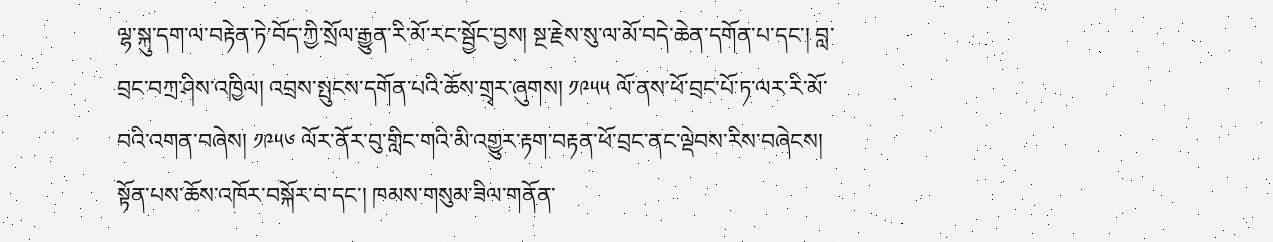ལྷ་སྐུ་དག་ལ་བརྟེན་ཏེ་བོད་ཀྱི་སྲོལ་རྒྱུན་རི་མོ་རང་སྦྱོང་བྱས། སྔ་རྗེས་སུ་ལ་མོ་བདེ་ཆེན་དགོན་པ་དང་། བླ་བྲང་བཀྲ་ཤིས་འཁྱིལ། འབྲས་སྤུངས་དགོན་པའི་ཆོས་གྲྭར་ཞུགས། ༡༩༥༥ ལོ་ནས་ཕོ་བྲང་པོ་ཏ་ལར་རི་མོ་བའི་འགན་བཞེས། ༡༩༥༦ ལོར་ནོར་བུ་གླིང་གའི་མི་འགྱུར་རྟག་བརྟན་ཕོ་བྲང་ནང་ལྡེབས་རིས་བཞེངས། སྟོན་པས་ཆོས་འཁོར་བསྐོར་བ་དང་། ཁམས་གསུམ་ཟིལ་གནོན་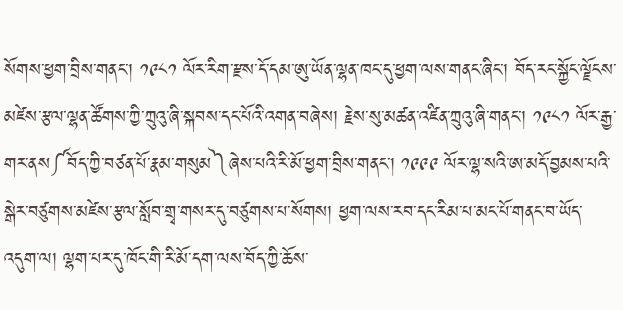སོགས་ཕྱག་བྲིས་གནང་། ༡༩༨༡ ལོར་རིག་རྫས་དོ་དམ་ཨུ་ཡོན་ལྷན་ཁང་དུ་ཕྱག་ལས་གནང་ཞིང་། བོད་རང་སྐྱོང་ལྗོངས་མཛེས་རྩལ་ལྷན་ཚོགས་ཀྱི་ཀྲུའུ་ཞི་སྐབས་དང་པོའི་འགན་བཞེས། རྗེས་སུ་མཚན་འཛིན་ཀྲུའུ་ཞི་གནང་། ༡༩༨༡ ལོར་རྒྱ་གར་ནས༼བོད་ཀྱི་བཙན་པོ་རྣམ་གསུམ༽ཞེས་པའི་རི་མོ་ཕྱག་བྲིས་གནང་། ༡༩༩༩ ལོར་ལྷ་སའི་ཨ་མདོ་བྱམས་པའི་སྒེར་བཙུགས་མཛེས་རྩལ་སློབ་གྲྭ་གསར་དུ་བཙུགས་པ་སོགས། ཕྱག་ལས་རབ་དང་རིམ་པ་མང་པོ་གནང་བ་ཡོད་འདུག་ལ། ལྷག་པར་དུ་ཁོང་གི་རི་མོ་དག་ལས་བོད་ཀྱི་ཆོས་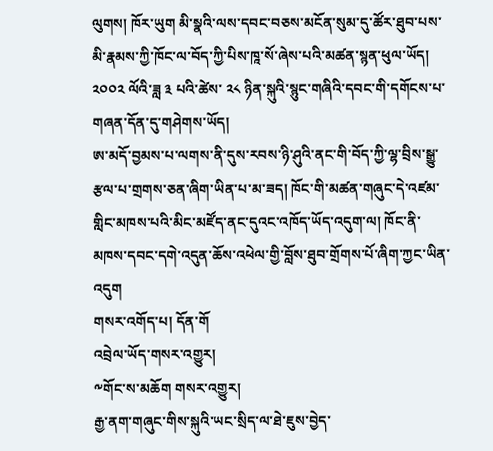ལུགས། ཁོར་ཡུག མི་སྣའི་ལས་དབང་བཅས་མངོན་སུམ་དུ་ཚོར་ཐུབ་པས་མི་རྣམས་ཀྱི་ཁོང་ལ་བོད་ཀྱི་པིས་ཁཱ་སོ་ཞེས་པའི་མཚན་སྙན་ཕུལ་ཡོད།  ༢༠༠༢ ལོའི་ཟླ ༣ པའི་ཚེས་ ༢༨ ཉིན་སྐུའི་སྙུང་གཞིའི་དབང་གི་དགོངས་པ་གཞན་དོན་དུ་གཤེགས་ཡོད།
ཨ་མདོ་བྱམས་པ་ལགས་ནི་དུས་རབས་ཉི་ཤུའི་ནང་གི་བོད་ཀྱི་ལྷ་བྲིས་སྒྱུ་རྩལ་པ་གྲགས་ཅན་ཞིག་ཡིན་པ་མ་ཟད། ཁོང་གི་མཚན་གཞུང་དེ་འཛམ་གླིང་མཁས་པའི་མིང་མཛོད་ནང་དུའང་འཁོད་ཡོད་འདུག་ལ། ཁོང་ནི་མཁས་དབང་དགེ་འདུན་ཆོས་འཕེལ་གྱི་བློས་ཐུབ་གྲོགས་པོ་ཞིག་ཀྱང་ཡིན་འདུག
གསར་འགོད་པ། དོན་གོ
འབྲེལ་ཡོད་གསར་འགྱུར།
༸གོང་ས་མཆོག གསར་འགྱུར།
རྒྱ་ནག་གཞུང་གིས་སྐུའི་ཡང་སྲིད་ལ་ཐེ་ཇུས་བྱེད་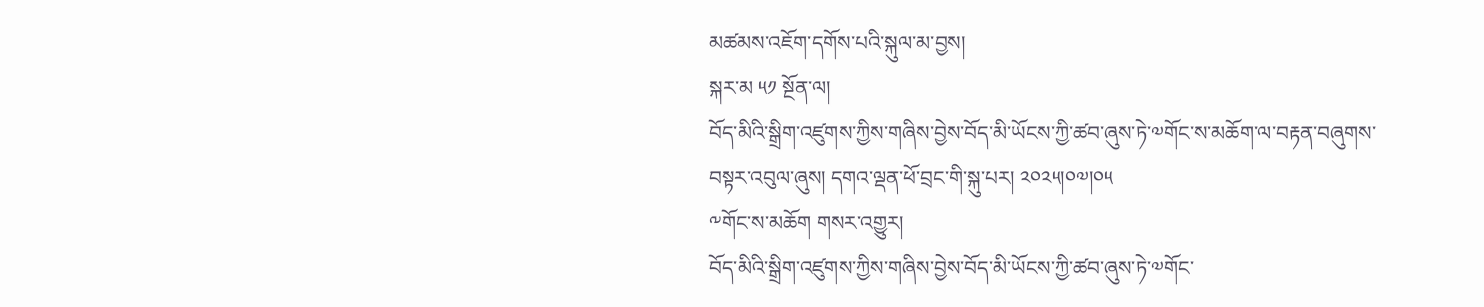མཚམས་འཇོག་དགོས་པའི་སྐུལ་མ་བྱས།
སྐར་མ ༥༡ སྔོན་ལ།
བོད་མིའི་སྒྲིག་འཛུགས་ཀྱིས་གཞིས་བྱེས་བོད་མི་ཡོངས་ཀྱི་ཚབ་ཞུས་ཏེ་༧གོང་ས་མཆོག་ལ་བརྟན་བཞུགས་བསྟར་འབུལ་ཞུས། དགའ་ལྡན་ཕོ་བྲང་གི་སྐུ་པར། ༢༠༢༥།༠༧།༠༥
༸གོང་ས་མཆོག གསར་འགྱུར།
བོད་མིའི་སྒྲིག་འཛུགས་ཀྱིས་གཞིས་བྱེས་བོད་མི་ཡོངས་ཀྱི་ཚབ་ཞུས་ཏེ་༧གོང་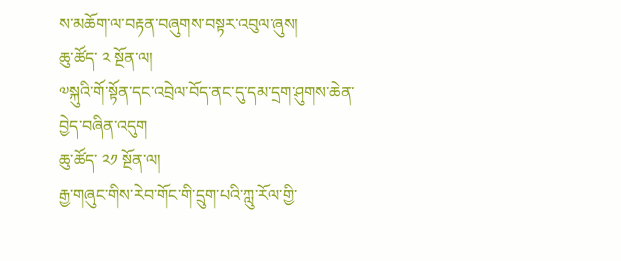ས་མཆོག་ལ་བརྟན་བཞུགས་བསྟར་འབུལ་ཞུས།
ཆུ་ཚོད་ ༢ སྔོན་ལ།
༧སྐུའི་གོ་སྟོན་དང་འབྲེལ་བོད་ནང་དུ་དམ་དྲག་ཤུགས་ཆེན་བྱེད་བཞིན་འདུག
ཆུ་ཚོད་ ༢༡ སྔོན་ལ།
རྒྱ་གཞུང་གིས་རེབ་གོང་གི་དྲུག་པའི་ཀླུ་རོལ་གྱི་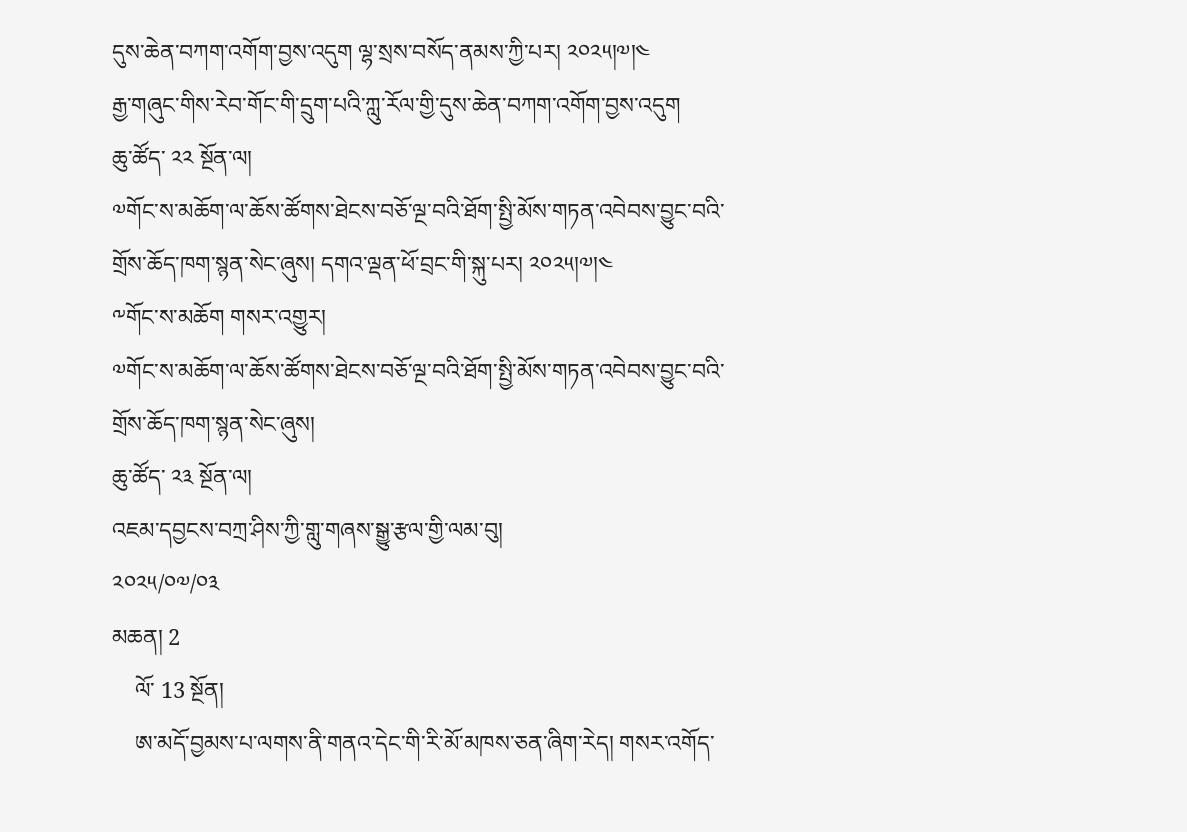དུས་ཆེན་བཀག་འགོག་བྱས་འདུག ལྷ་སྲས་བསོད་ནམས་ཀྱི་པར། ༢༠༢༥།༧།༤
རྒྱ་གཞུང་གིས་རེབ་གོང་གི་དྲུག་པའི་ཀླུ་རོལ་གྱི་དུས་ཆེན་བཀག་འགོག་བྱས་འདུག
ཆུ་ཚོད་ ༢༢ སྔོན་ལ།
༧གོང་ས་མཆོག་ལ་ཆོས་ཚོགས་ཐེངས་བཅོ་ལྔ་བའི་ཐོག་སྤྱི་མོས་གཏན་འབེབས་བྱུང་བའི་གྲོས་ཆོད་ཁག་སྙན་སེང་ཞུས། དགའ་ལྡན་ཕོ་བྲང་གི་སྐུ་པར། ༢༠༢༥།༧།༤
༸གོང་ས་མཆོག གསར་འགྱུར།
༧གོང་ས་མཆོག་ལ་ཆོས་ཚོགས་ཐེངས་བཅོ་ལྔ་བའི་ཐོག་སྤྱི་མོས་གཏན་འབེབས་བྱུང་བའི་གྲོས་ཆོད་ཁག་སྙན་སེང་ཞུས།
ཆུ་ཚོད་ ༢༣ སྔོན་ལ།
འཇམ་དབྱངས་བཀྲ་ཤིས་ཀྱི་གླུ་གཞས་སྒྱུ་རྩལ་གྱི་ལམ་བུ།
༢༠༢༥/༠༧/༠༣
མཆན། 2
    ལོ་ 13 སྔོན།
    ཨ་མདོ་བྱམས་པ་ལགས་ནི་གནའ་དེང་གི་རི་མོ་མཁས་ཅན་ཞིག་རེད། གསར་འགོད་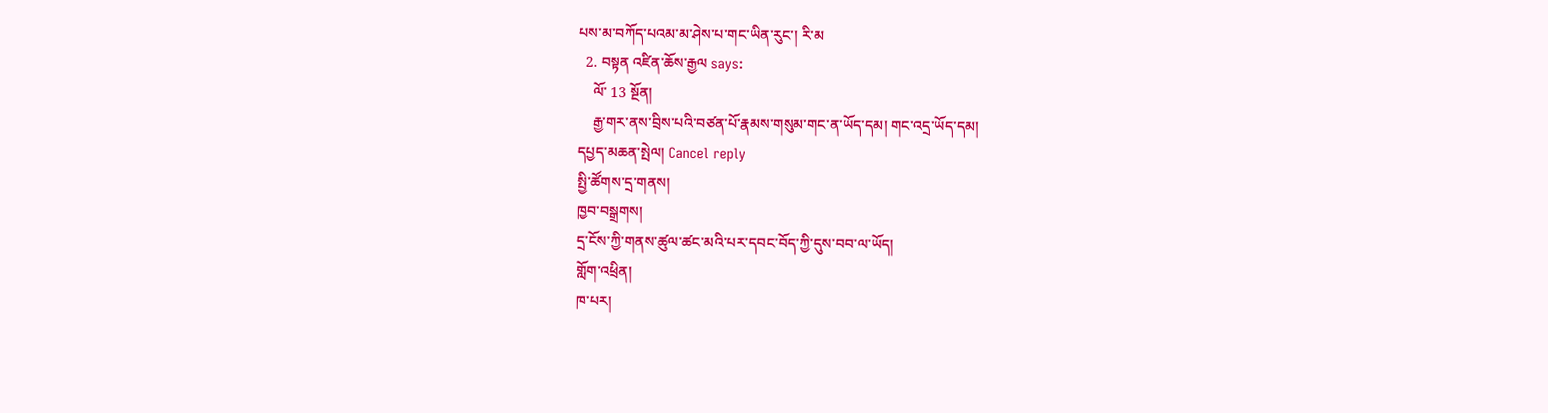པས་མ་བཀོད་པའམ་མ་ཤེས་པ་གང་ཡིན་རུང་། རི་མ
  2. བསྟན འཛིན་ཆོས་རྒྱལ says:
    ལོ་ 13 སྔོན།
    རྒྱ་གར་ནས་བྲིས་པའི་བཙན་པོ་རྣམས་གསུམ་གང་ན་ཡོད་དམ། གང་འདྲ་ཡོད་དམ།
དཔྱད་མཆན་སྤེལ། Cancel reply
སྤྱི་ཚོགས་དྲ་གནས།
ཁྱབ་བསྒྲགས།
དྲ་ངོས་ཀྱི་གནས་ཚུལ་ཚང་མའི་པར་དབང་བོད་ཀྱི་དུས་བབ་ལ་ཡོད།
གློག་འཕྲིན།
ཁ་པར།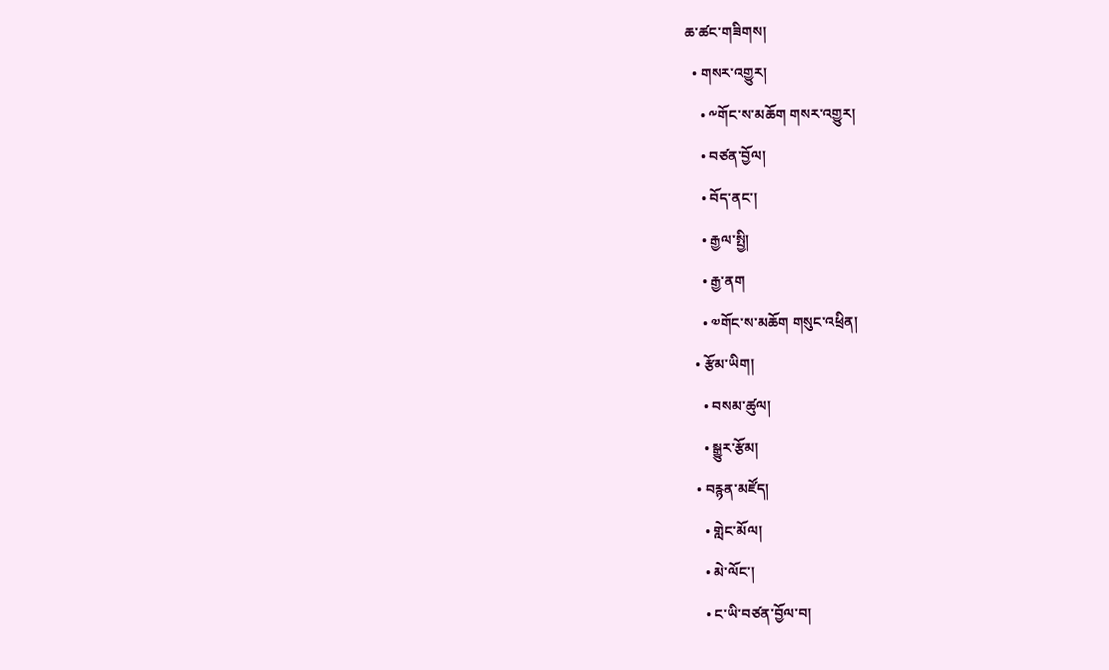ཆ་ཚང་གཟིགས།
  • གསར་འགྱུར།
    • ༸གོང་ས་མཆོག གསར་འགྱུར།
    • བཙན་བྱོལ།
    • བོད་ནང་།
    • རྒྱལ་སྤྱི།
    • རྒྱ་ནག
    • ༧གོང་ས་མཆོག གསུང་འཕྲིན།
  • རྩོམ་ཡིག།
    • བསམ་ཚུལ།
    • སྒྱུར་རྩོམ།
  • བརྙན་མཛོད།
    • གླེང་མོལ།
    • མེ་ལོང་།
    • ང་ཡི་བཙན་བྱོལ་བ།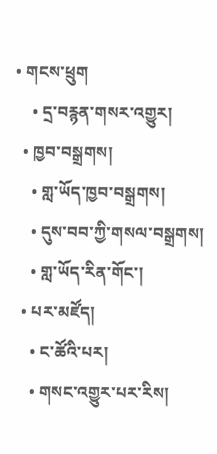• གངས་ཕྲུག
    • དྲ་བརྙན་གསར་འགྱུར།
  • ཁྱབ་བསྒྲགས།
    • གླ་ཡོད་ཁྱབ་བསྒྲགས།
    • དུས་བབ་ཀྱི་གསལ་བསྒྲགས།
    • གླ་ཡོད་རིན་གོང་།
  • པར་མཛོད།
    • ང་ཚོའི་པར།
    • གསང་འགྱུར་པར་རིས།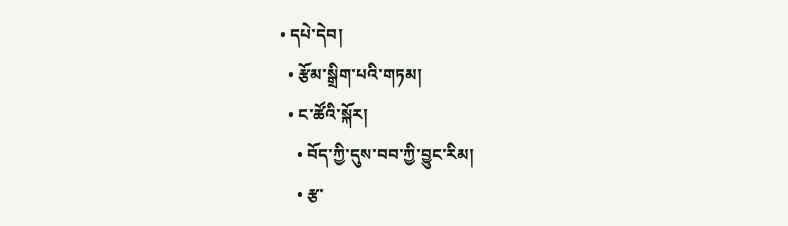• དཔེ་དེབ།
  • རྩོམ་སྒྲིག་པའི་གཏམ།
  • ང་ཚོའི་སྐོར།
    • བོད་ཀྱི་དུས་བབ་ཀྱི་བྱུང་རིམ།
    • རྩ་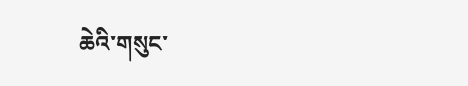ཆེའི་གསུང་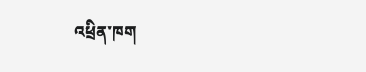འཕྲིན་ཁག